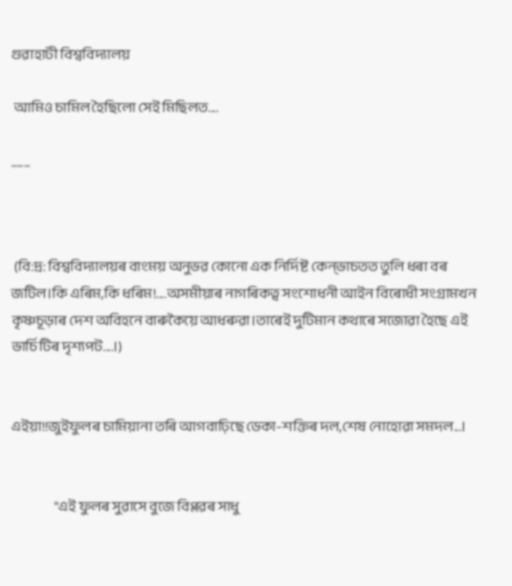গুৱাহাটী বিশ্ববিদ্যালয়

 আমিও চামিল হৈছিলো সেই মিছিলত....

___



 (বি:দ্ৰ: বিশ্ববিদ্যালয়ৰ বাংময় অনুভৱ কোনো এক নিৰ্দিষ্ট কেন্‌ভাচতত তুলি ধৰা বৰ জটিল।কি এৰিম,কি ধৰিম!....অসমীয়াৰ নাগৰিকত্ব সংশোধনী আইন বিৰোধী সংগ্ৰামখন কৃষ্ণচূড়াৰ দেশ অবিহনে বাৰুকৈয়ে আধৰুৱা।তাৰেই দুটিমান কথাৰে সজোৱা হৈছে এই ভাৰ্চিটিৰ দৃশ্যপট....।)


এইয়া!!জুইফুলৰ চামিয়ানা তৰি আগবাঢ়িছে ডেকা-শক্তিৰ দল,শেষ নোহোৱা সমদল...।


                 "এই ফুলৰ সুৱাসে বুজে বিপ্লৱৰ সাধু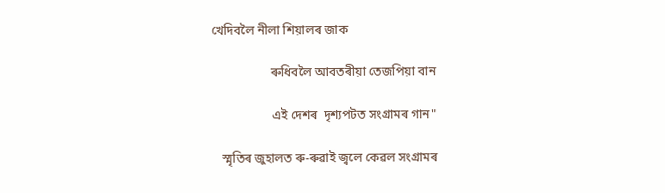খেদিবলৈ নীলা শিয়ালৰ জাক

                   ৰুধিবলৈ আবতৰীয়া তেজপিয়া বান

                   এই দেশৰ  দৃশ্যপটত সংগ্ৰামৰ গান"

   স্মৃতিৰ জুহালত ৰু-ৰুৱাই জ্বলে কেৱল সংগ্ৰামৰ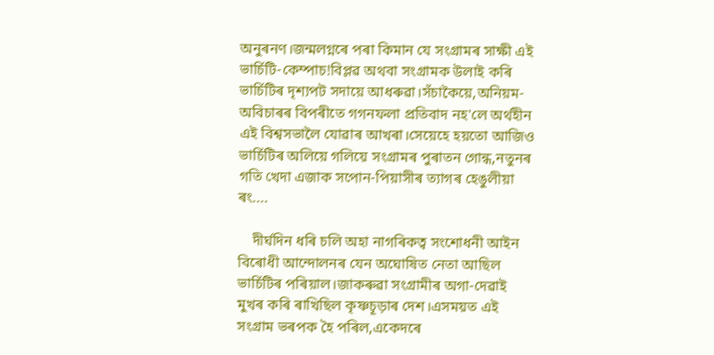অনুৰনণ।জন্মলগ্নৰে পৰা কিমান যে সংগ্ৰামৰ সাক্ষী এই ভাৰ্চিটি-কেম্পাচ!বিপ্লৱ অথবা সংগ্ৰামক উলাই কৰি ভাৰ্চিটিৰ দৃশ্যপট সদায়ে আধৰুৱা।সঁচাকৈয়ে,অনিয়ম-অবিচাৰৰ বিপৰীতে গগনফলা প্ৰতিবাদ নহ'লে অৰ্থহীন এই বিশ্বসভালৈ যোৱাৰ আখৰা।সেয়েহে হয়তো আজিও ভাৰ্চিটিৰ অলিয়ে গলিয়ে সংগ্ৰামৰ পুৰাতন গোন্ধ,নতুনৰ গতি খেদা এজাক সপোন-পিয়াসীৰ ত্যাগৰ হেঙুলীয়া ৰং....

    দীৰ্ঘদিন ধৰি চলি অহা নাগৰিকত্ব সংশোধনী আইন বিৰোধী আন্দোলনৰ যেন অঘোষিত নেতা আছিল ভাৰ্চিটিৰ পৰিয়াল।জাকৰুৱা সংগ্ৰামীৰ অগা-দেৱাই মুখৰ কৰি ৰাখিছিল কৃষ্ণচূড়াৰ দেশ।এসময়ত এই সংগ্ৰাম ভৰপক হৈ পৰিল,একেদৰে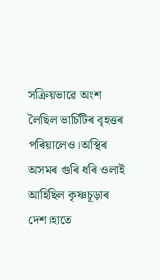সক্ৰিয়ভাৱে অংশ লৈছিল ভাৰ্চিটিৰ বৃহত্তৰ পৰিয়ালেও।অস্থিৰ অসমৰ গুৰি ধৰি ওলাই আহিছিল কৃষ্ণচূড়াৰ দেশ।হাতে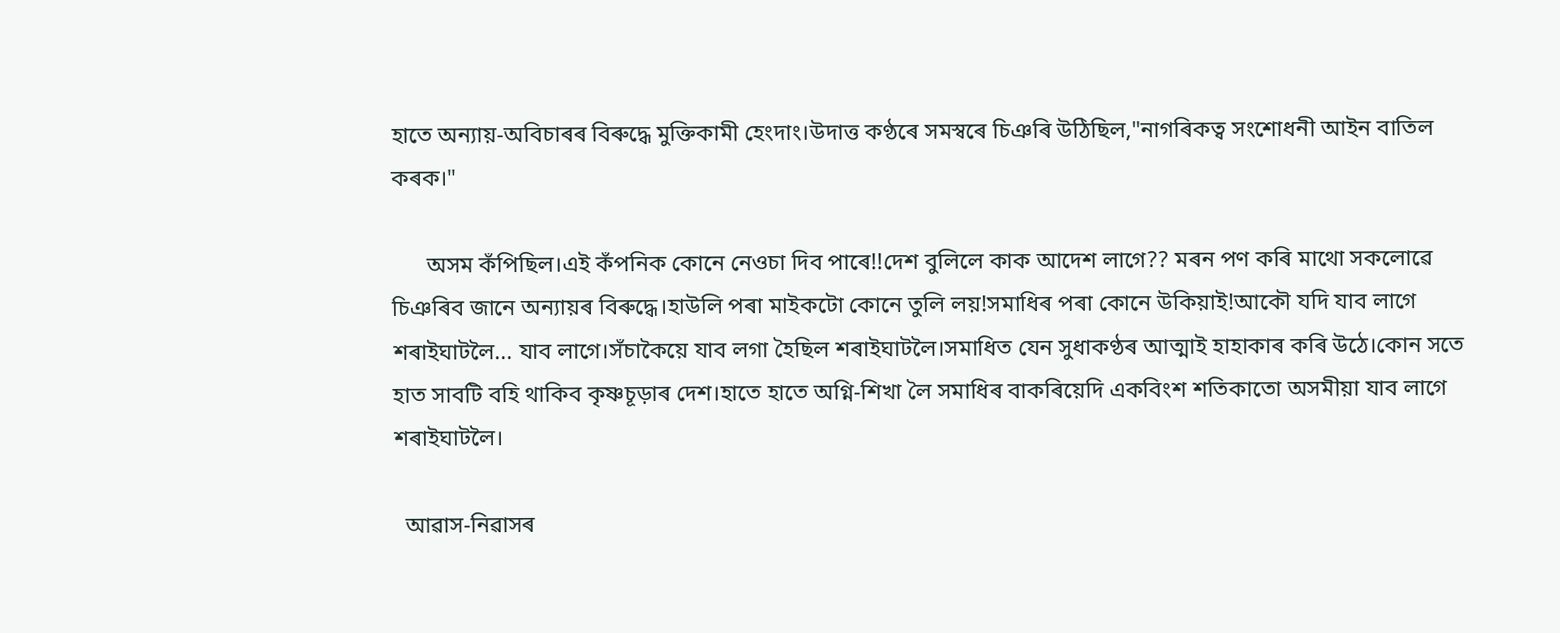হাতে অন্যায়-অবিচাৰৰ বিৰুদ্ধে মুক্তিকামী হেংদাং।উদাত্ত কণ্ঠৰে সমস্বৰে চিঞৰি উঠিছিল,"নাগৰিকত্ব সংশোধনী আইন বাতিল কৰক।"

      অসম কঁপিছিল।এই কঁপনিক কোনে নেওচা দিব পাৰে!!দেশ বুলিলে কাক আদেশ লাগে?? মৰন পণ কৰি মাথো সকলোৱে চিঞৰিব জানে অন্যায়ৰ বিৰুদ্ধে।হাউলি পৰা মাইকটো কোনে তুলি লয়!সমাধিৰ পৰা কোনে উকিয়াই!আকৌ যদি যাব লাগে শৰাইঘাটলৈ... যাব লাগে।সঁচাকৈয়ে যাব লগা হৈছিল শৰাইঘাটলৈ।সমাধিত যেন সুধাকণ্ঠৰ আত্মাই হাহাকাৰ কৰি উঠে।কোন সতে হাত সাবটি বহি থাকিব কৃষ্ণচূড়াৰ দেশ।হাতে হাতে অগ্নি-শিখা লৈ সমাধিৰ বাকৰিয়েদি একবিংশ শতিকাতো অসমীয়া যাব লাগে শৰাইঘাটলৈ।

  আৱাস-নিৱাসৰ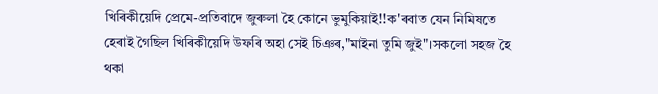খিৰিকীয়েদি প্ৰেমে-প্ৰতিবাদে জুৰুলা হৈ কোনে ভুমুকিয়াই!!ক'ৰবাত যেন নিমিষতে হেৰাই গৈছিল খিৰিকীয়েদি উফৰি অহা সেই চিঞৰ,"মাইনা তুমি জুই"।সকলো সহজ হৈ থকা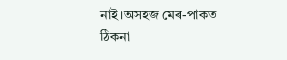নাই।অসহজ মেৰ-পাকত ঠিকনা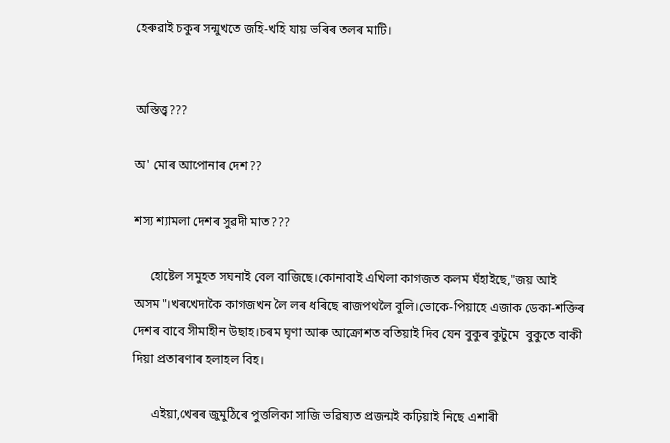হেৰুৱাই চকুৰ সন্মুখতে জহি-খহি যায় ভৰিৰ তলৰ মাটি।


অস্তিত্ত্ব???

অ' মোৰ আপোনাৰ দেশ??

শস্য শ্যামলা দেশৰ সুৱদী মাত???

     হোষ্টেল সমুহত সঘনাই বেল বাজিছে।কোনাবাই এখিলা কাগজত কলম ঘঁহাইছে,"জয় আই অসম"।খৰখেদাকৈ কাগজখন লৈ লৰ ধৰিছে ৰাজপথলৈ বুলি।ভোকে-পিয়াহে এজাক ডেকা-শক্তিৰ দেশৰ বাবে সীমাহীন উছাহ।চৰম ঘৃণা আৰু আক্ৰোশত বতিয়াই দিব যেন বুকুৰ কুটুমে  বুকুতে বাকী দিয়া প্ৰতাৰণাৰ হলাহল বিহ।

      এইয়া,খেৰৰ জুমুঠিৰে পুত্তলিকা সাজি ভৱিষ্যত প্ৰজন্মই কঢ়িয়াই নিছে এশাৰী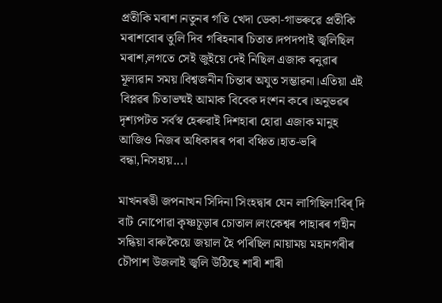প্ৰতীকি মৰাশ।নতুনৰ গতি খেদা ডেকা-গাভৰুৱে প্ৰতীকি মৰাশবোৰ তুলি দিব গৰিহনাৰ চিতাত।দপদপাই জ্বলিছিল মৰাশ,লগতে সেই জুইয়ে দেই নিছিল এজাক ৰনুৱাৰ মূল্যৱান সময়।বিশ্বজনীন চিন্তাৰ অযুত সম্ভাৱনা।এতিয়া এই বিপ্লৱৰ চিতাভষ্মই আমাক বিবেক দংশন কৰে।অনুভৱৰ দৃশ্যপটত সৰ্বস্ব হেৰুৱাই দিশহাৰা হোৱা এজাক মানুহ আজিও নিজৰ অধিকাৰৰ পৰা বঞ্চিত।হাত-ভৰি বন্ধা,নিসহায়...।

মাখনৰঙী জপনাখন সিদিনা সিংহদ্বাৰ যেন লাগিছিল!বিৰ্‌ দি বাট নোপোৱা কৃষ্ণচূড়াৰ চোতাল।লংকেশ্বৰ পাহাৰৰ গহীন সন্ধিয়া বাৰুকৈয়ে জয়াল হৈ পৰিছিল।মায়াময় মহানগৰীৰ চৌপাশ উজলাই জ্বলি উঠিছে শাৰী শাৰী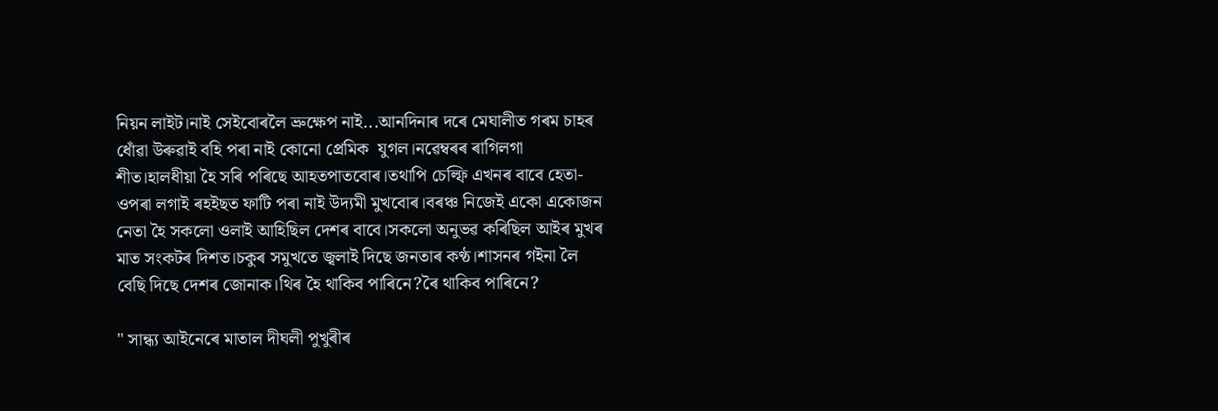নিয়ন লাইট।নাই সেইবোৰলৈ ভ্ৰুক্ষেপ নাই...আনদিনাৰ দৰে মেঘালীত গৰম চাহৰ ধোঁৱা উৰুৱাই বহি পৰা নাই কোনো প্ৰেমিক  যুগল।নৱেম্বৰৰ ৰাগিলগা শীত।হালধীয়া হৈ সৰি পৰিছে আহতপাতবোৰ।তথাপি চেল্ফি এখনৰ বাবে হেতা-ওপৰা লগাই ৰহইছত ফাটি পৰা নাই উদ্যমী মুখবোৰ।বৰঞ্চ নিজেই একো একোজন নেতা হৈ সকলো ওলাই আহিছিল দেশৰ বাবে।সকলো অনুভৱ কৰিছিল আইৰ মুখৰ মাত সংকটৰ দিশত।চকুৰ সমুখতে জ্বলাই দিছে জনতাৰ কণ্ঠ।শাসনৰ গইনা লৈ বেছি দিছে দেশৰ জোনাক।থিৰ হৈ থাকিব পাৰিনে?ৰৈ থাকিব পাৰিনে?

" সান্ধ্য আইনেৰে মাতাল দীঘলী পুখুৰীৰ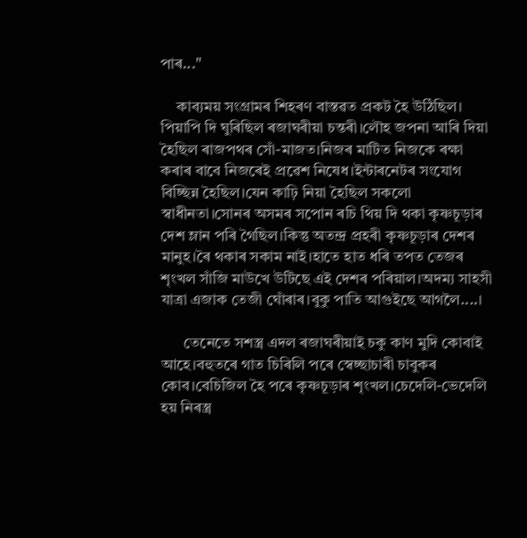পাৰ..."

    কাব্যময় সংগ্ৰামৰ শিহৰণ বাস্তৱত প্ৰকট হৈ উঠিছিল। পিয়াপি দি ঘুৰিছিল ৰজাঘৰীয়া চন্তৰী।লৌহ জপনা আৰি দিয়া হৈছিল ৰাজপথৰ সোঁ-মাজত।নিজৰ মাটিত নিজকে ৰক্ষা কৰাৰ বাবে নিজৰেই প্ৰৱেশ নিষেধ।ইন্টাৰনেটৰ সংযোগ বিচ্ছিন্ন হৈছিল।যেন কাঢ়ি নিয়া হৈছিল সকলো স্বাধীনতা।সোনৰ অসমৰ সপোন ৰচি থিয় দি থকা কৃষ্ণচূড়াৰ দেশ ম্লান পৰি গৈছিল।কিন্তু অতন্দ্ৰ প্ৰহৰী কৃষ্ণচূড়াৰ দেশৰ মানুহ।ৰৈ থকাৰ সকাম নাই।হাতে হাত ধৰি তপত তেজৰ শৃংখল সাঁজি মাউখে উটিছে এই দেশৰ পৰিয়াল।অদম্য সাহসী যাত্ৰা এজাক তেজী ঘোঁৰাৰ।বুকু পাতি আগুইছে আগলৈ....।

      তেনেতে সশস্ত্ৰ এদল ৰজাঘৰীয়াই চকু কাণ মুদি কোবাই আহে।বহুতৰে গাত চিৰিলি পৰে স্বেচ্ছাচাৰী চাবুকৰ কোব।বেচিজিল হৈ পৰে কৃষ্ণচূড়াৰ শৃংখল।চেদেলি-ভেদেলি হয় নিৰস্ত্ৰ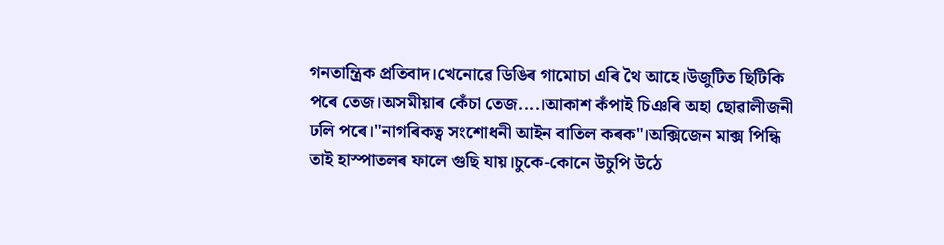গনতান্ত্ৰিক প্ৰতিবাদ।খেনোৱে ডিঙিৰ গামোচা এৰি থৈ আহে।উজুটিত ছিটিকি পৰে তেজ।অসমীয়াৰ কেঁচা তেজ....।আকাশ কঁপাই চিঞৰি অহা ছোৱালীজনী ঢলি পৰে।"নাগৰিকত্ব সংশোধনী আইন বাতিল কৰক"।অক্সিজেন মাক্স পিন্ধি তাই হাস্পাতলৰ ফালে গুছি যায়।চুকে-কোনে উচুপি উঠে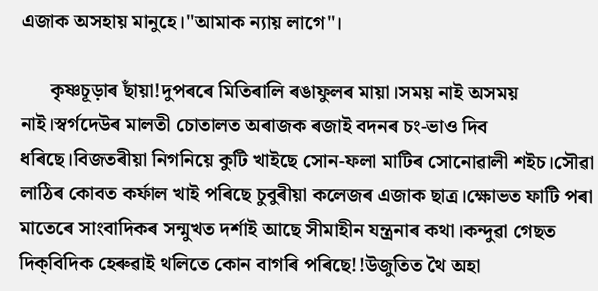এজাক অসহায় মানুহে।"আমাক ন্যায় লাগে"।

      কৃষ্ণচূড়াৰ ছাঁয়া!দুপৰৰে মিতিৰালি ৰঙাফুলৰ মায়া।সময় নাই অসময় নাই।স্বৰ্গদেউৰ মালতী চোতালত অৰাজক ৰজাই বদনৰ চং-ভাও দিব ধৰিছে।বিজতৰীয়া নিগনিয়ে কুটি খাইছে সোন-ফলা মাটিৰ সোনোৱালী শইচ।সৌৱা লাঠিৰ কোবত কৰ্ফাল খাই পৰিছে চুবুৰীয়া কলেজৰ এজাক ছাত্ৰ।ক্ষোভত ফাটি পৰা মাতেৰে সাংবাদিকৰ সন্মুখত দৰ্শাই আছে সীমাহীন যন্ত্ৰনাৰ কথা।কন্দুৱা গেছত দিক্‌বিদিক হেৰুৱাই থলিতে কোন বাগৰি পৰিছে!!উজুতিত থৈ অহা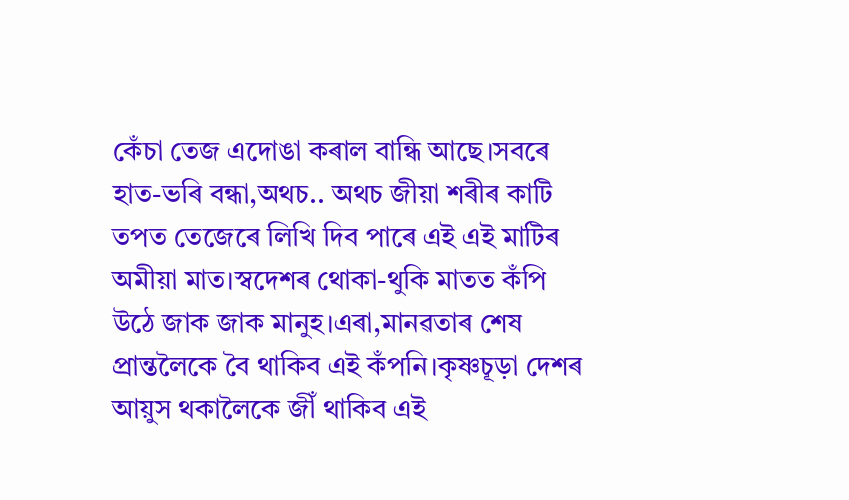কেঁচা তেজ এদোঙা কৰাল বান্ধি আছে।সবৰে হাত-ভৰি বন্ধা,অথচ.. অথচ জীয়া শৰীৰ কাটি তপত তেজেৰে লিখি দিব পাৰে এই এই মাটিৰ অমীয়া মাত।স্বদেশৰ থোকা-থুকি মাতত কঁপি উঠে জাক জাক মানুহ।এৰা,মানৱতাৰ শেষ প্ৰান্তলৈকে বৈ থাকিব এই কঁপনি।কৃষ্ণচূড়া দেশৰ আয়ুস থকালৈকে জীঁ থাকিব এই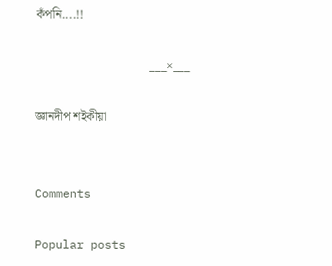কঁপনি....!!

                                     ___×___

জ্ঞানদীপ শইকীয়া


Comments

Popular posts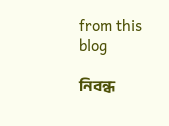from this blog

নিবন্ধ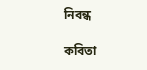নিবন্ধ

কবিতা